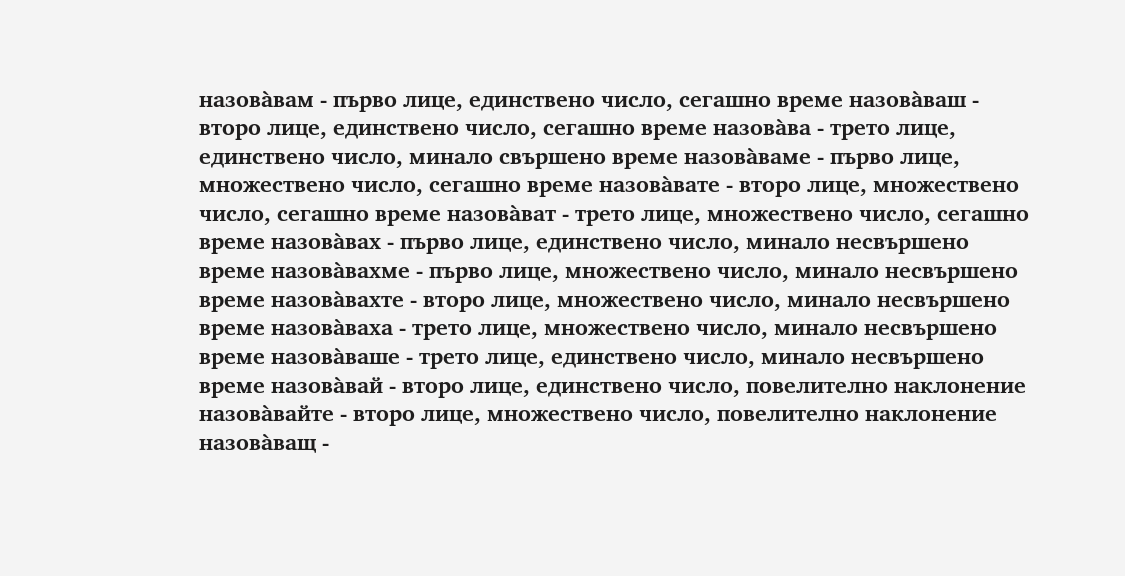назова̀вам - първо лице, единствено число, сегашно време назова̀ваш - второ лице, единствено число, сегашно време назова̀ва - трето лице, единствено число, минало свършено време назова̀ваме - първо лице, множествено число, сегашно време назова̀вате - второ лице, множествено число, сегашно време назова̀ват - трето лице, множествено число, сегашно време назова̀вах - първо лице, единствено число, минало несвършено време назова̀вахме - първо лице, множествено число, минало несвършено време назова̀вахте - второ лице, множествено число, минало несвършено време назова̀ваха - трето лице, множествено число, минало несвършено време назова̀ваше - трето лице, единствено число, минало несвършено време назова̀вай - второ лице, единствено число, повелително наклонение назова̀вайте - второ лице, множествено число, повелително наклонение назова̀ващ -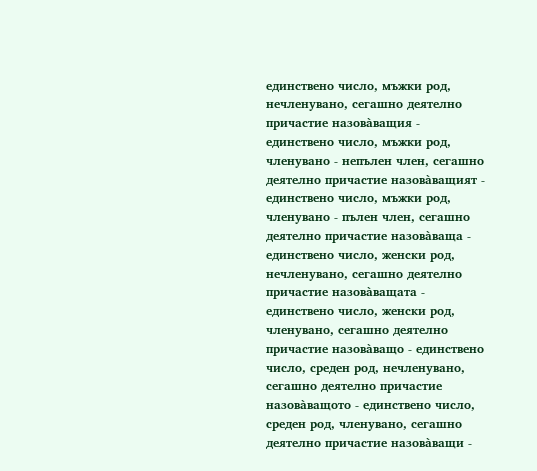единствено число, мъжки род, нечленувано, сегашно деятелно причастие назова̀ващия - единствено число, мъжки род, членувано - непълен член, сегашно деятелно причастие назова̀ващият - единствено число, мъжки род, членувано - пълен член, сегашно деятелно причастие назова̀ваща - единствено число, женски род, нечленувано, сегашно деятелно причастие назова̀ващата - единствено число, женски род, членувано, сегашно деятелно причастие назова̀ващо - единствено число, среден род, нечленувано, сегашно деятелно причастие назова̀ващото - единствено число, среден род, членувано, сегашно деятелно причастие назова̀ващи -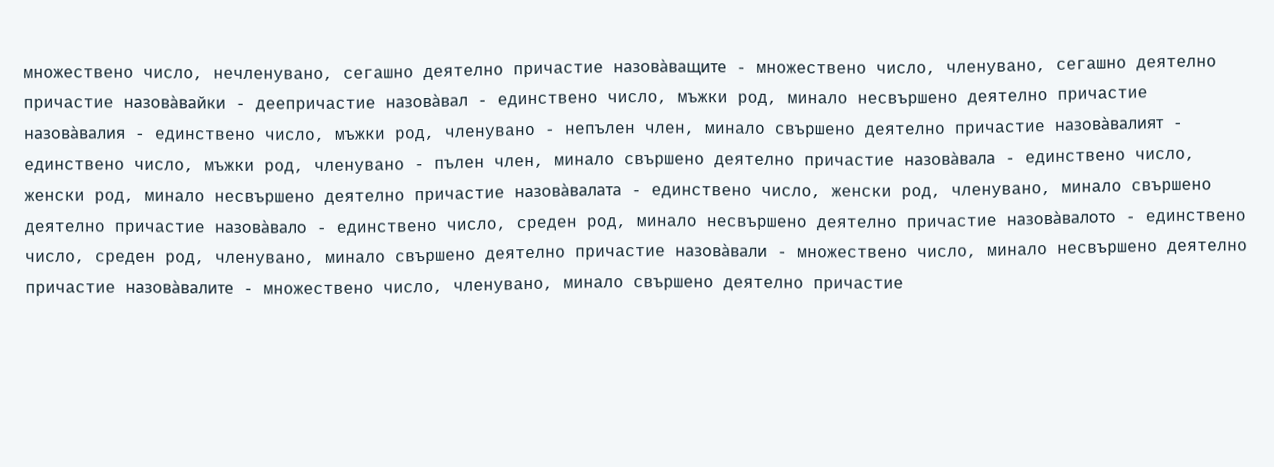множествено число, нечленувано, сегашно деятелно причастие назова̀ващите - множествено число, членувано, сегашно деятелно причастие назова̀вайки - деепричастие назова̀вал - единствено число, мъжки род, минало несвършено деятелно причастие назова̀валия - единствено число, мъжки род, членувано - непълен член, минало свършено деятелно причастие назова̀валият - единствено число, мъжки род, членувано - пълен член, минало свършено деятелно причастие назова̀вала - единствено число, женски род, минало несвършено деятелно причастие назова̀валата - единствено число, женски род, членувано, минало свършено деятелно причастие назова̀вало - единствено число, среден род, минало несвършено деятелно причастие назова̀валото - единствено число, среден род, членувано, минало свършено деятелно причастие назова̀вали - множествено число, минало несвършено деятелно причастие назова̀валите - множествено число, членувано, минало свършено деятелно причастие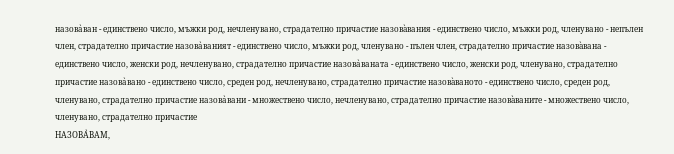назова̀ван - единствено число, мъжки род, нечленувано, страдателно причастие назова̀вания - единствено число, мъжки род, членувано - непълен член, страдателно причастие назова̀ваният - единствено число, мъжки род, членувано - пълен член, страдателно причастие назова̀вана - единствено число, женски род, нечленувано, страдателно причастие назова̀ваната - единствено число, женски род, членувано, страдателно причастие назова̀вано - единствено число, среден род, нечленувано, страдателно причастие назова̀ваното - единствено число, среден род, членувано, страдателно причастие назова̀вани - множествено число, нечленувано, страдателно причастие назова̀ваните - множествено число, членувано, страдателно причастие
НАЗОВА̀ВАМ,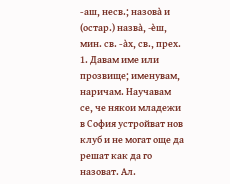-аш, несв.; назова̀ и (остар.) назва̀, -èш,
мин. св. -а̀х, св., прех. 1. Давам име или прозвище; именувам, наричам. Научавам се, че някои младежи в София устройват нов клуб и не могат още да решат как да го назоват. Ал.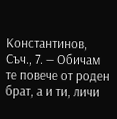Константинов, Съч., 7. — Обичам те повече от роден брат, а и ти, личи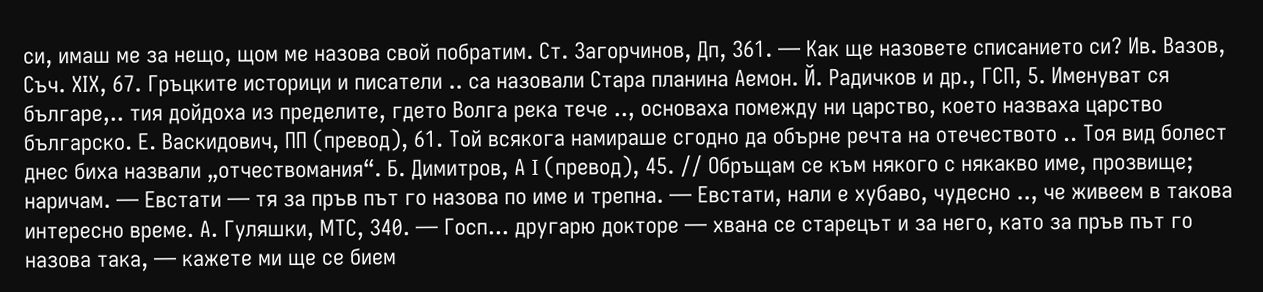си, имаш ме за нещо, щом ме назова свой побратим. Ст. Загорчинов, Дп, 361. — Как ще назовете списанието си? Ив. Вазов, Съч. ХIХ, 67. Гръцките историци и писатели .. са назовали Стара планина Аемон. Й. Радичков и др., ГСП, 5. Именуват ся българе,.. тия дойдоха из пределите, гдето Волга река тече .., основаха помежду ни царство, което назваха царство българско. Е. Васкидович, ПП (превод), 61. Той всякога намираше сгодно да обърне речта на отечеството .. Тоя вид болест днес биха назвали „отчествомания“. Б. Димитров, А I (превод), 45. // Обръщам се към някого с някакво име, прозвище; наричам. — Евстати — тя за пръв път го назова по име и трепна. — Евстати, нали е хубаво, чудесно .., че живеем в такова интересно време. А. Гуляшки, МТС, 340. — Госп... другарю докторе — хвана се старецът и за него, като за пръв път го назова така, — кажете ми ще се бием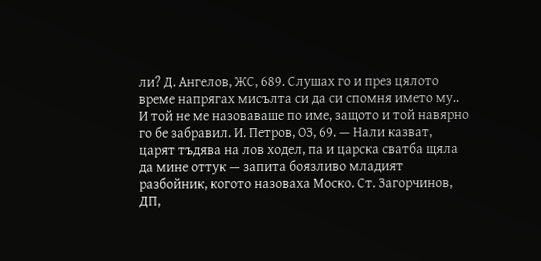ли? Д. Ангелов, ЖС, 689. Слушах го и през цялото време напрягах мисълта си да си спомня името му.. И той не ме назоваваше по име, защото и той навярно го бе забравил. И. Петров, ОЗ, 69. — Нали казват, царят тъдява на лов ходел, па и царска сватба щяла да мине оттук — запита боязливо младият разбойник, когото назоваха Моско. Ст. Загорчинов, ДП,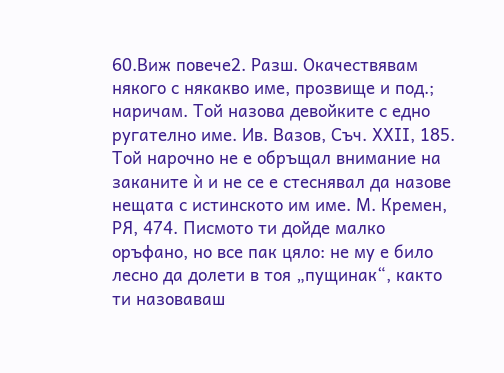60.Виж повече2. Разш. Окачествявам някого с някакво име, прозвище и под.; наричам. Той назова девойките с едно ругателно име. Ив. Вазов, Съч. ХХII, 185. Той нарочно не е обръщал внимание на заканите ѝ и не се е стеснявал да назове нещата с истинското им име. М. Кремен, РЯ, 474. Писмото ти дойде малко оръфано, но все пак цяло: не му е било лесно да долети в тоя „пущинак“, както ти назоваваш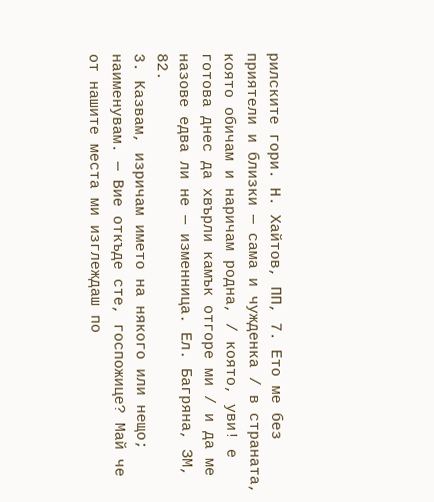рилските гори. Н. Хайтов, ПП, 7. Ето ме без приятели и близки — сама и чужденка / в страната, която обичам и наричам родна, / която, уви! е готова днес да хвърли камък отгоре ми / и да ме назове едва ли не — изменница. Ел. Багряна, ЗМ, 82.
3. Казвам, изричам името на някого или нещо; наименувам. — Вие откъде сте, госпожице? Май че от нашите места ми изглеждаш по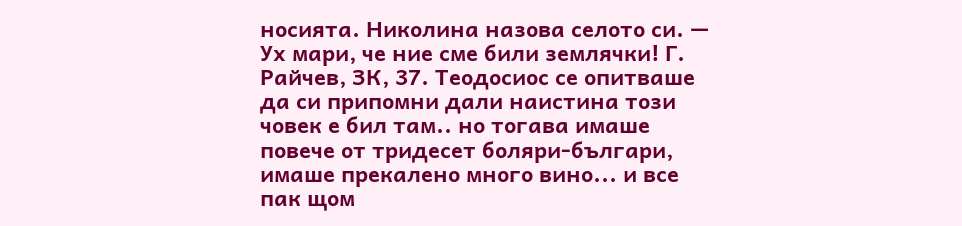носията. Николина назова селото си. — Ух мари, че ние сме били землячки! Г. Райчев, ЗК, 37. Теодосиос се опитваше да си припомни дали наистина този човек е бил там.. но тогава имаше повече от тридесет боляри-българи, имаше прекалено много вино... и все пак щом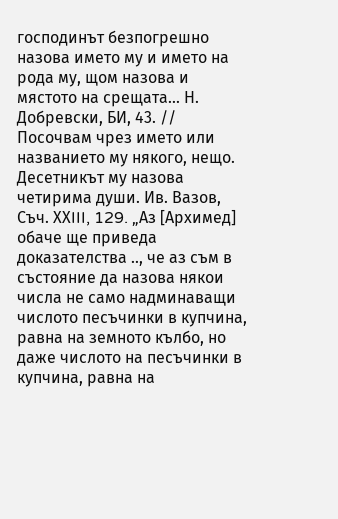господинът безпогрешно назова името му и името на рода му, щом назова и мястото на срещата... Н. Добревски, БИ, 43. // Посочвам чрез името или названието му някого, нещо. Десетникът му назова четирима души. Ив. Вазов, Съч. ХХIII, 129. „Аз [Архимед] обаче ще приведа доказателства .., че аз съм в състояние да назова някои числа не само надминаващи числото песъчинки в купчина, равна на земното кълбо, но даже числото на песъчинки в купчина, равна на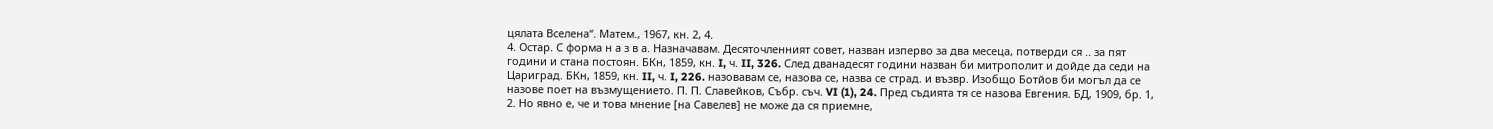цялата Вселена“. Матем., 1967, кн. 2, 4.
4. Остар. С форма н а з в а. Назначавам. Десяточленният совет, назван изперво за два месеца, потверди ся .. за пят години и стана постоян. БКн, 1859, кн. I, ч. II, 326. След дванадесят години назван би митрополит и дойде да седи на Цариград. БКн, 1859, кн. II, ч. I, 226. назовавам се, назова се, назва се страд. и възвр. Изобщо Ботйов би могъл да се назове поет на възмущението. П. П. Славейков, Събр. съч. VI (1), 24. Пред съдията тя се назова Евгения. БД, 1909, бр. 1, 2. Но явно е, че и това мнение [на Савелев] не може да ся приемне,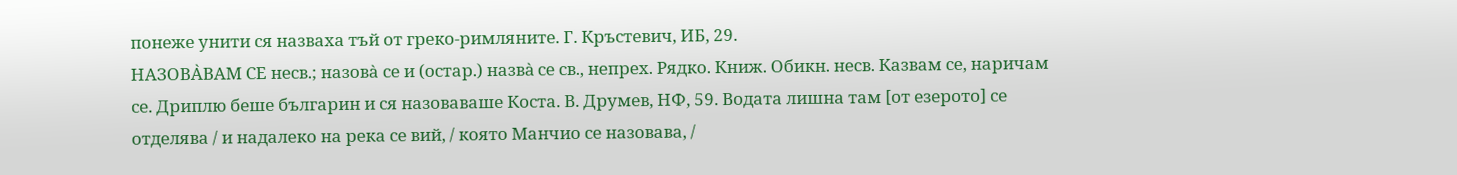понеже унити ся назваха тъй от греко-римляните. Г. Кръстевич, ИБ, 29.
НАЗОВА̀ВАМ СЕ несв.; назова̀ се и (остар.) назва̀ се св., непрех. Рядко. Книж. Обикн. несв. Казвам се, наричам се. Дриплю беше българин и ся назоваваше Коста. В. Друмев, НФ, 59. Водата лишна там [от езерото] се отделява / и надалеко на река се вий, / която Манчио се назовава, /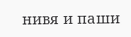нивя и паши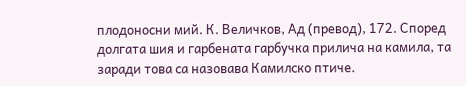плодоносни мий. К. Величков, Ад (превод), 172. Според долгата шия и гарбената гарбучка прилича на камила, та заради това са назовава Камилско птиче.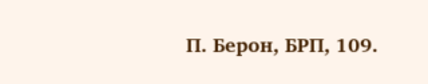П. Берон, БРП, 109.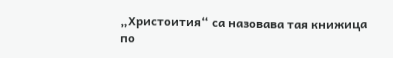„Христоития“ са назовава тая книжица по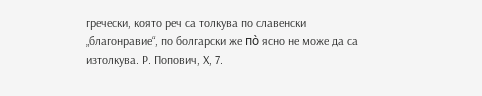гречески, която реч са толкува по славенски „благонравие“, по болгарски же по̀ ясно не може да са изтолкува. Р. Попович, Х, 7.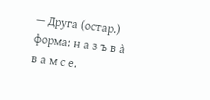— Друга (остар.) форма: н а з ъ в а̀ в а м с е.